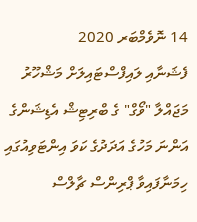14 ނޮވެމްބަރ 2020
ފެޝަނާއި ލައިފްސްޓައިލަށް މަޝްހޫރު މަޖައްލާ "ވޯގް" ގެ ބްރިޓިޝް އެޑިޝަންގެ އަންނަ މަހުގެ އަދަދުގެ ކަވަ އިންޓަވިއުގައި ހިމަނާފައިވާ ޕްރިންސް ޗާލްސް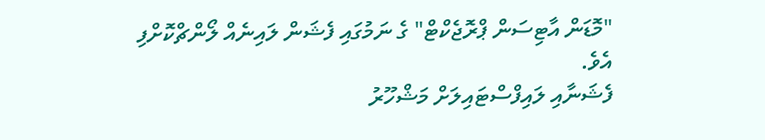"މޮޑަން އާޓިސަން ޕްރޮޖެކްޓް" ގެ ނަމުގައި ފެޝަން ލައިނެއް ލޯންޗްކޮށްފި އެވެ.
ފެޝަނާއި ލައިފްސްޓައިލަށް މަޝްހޫރު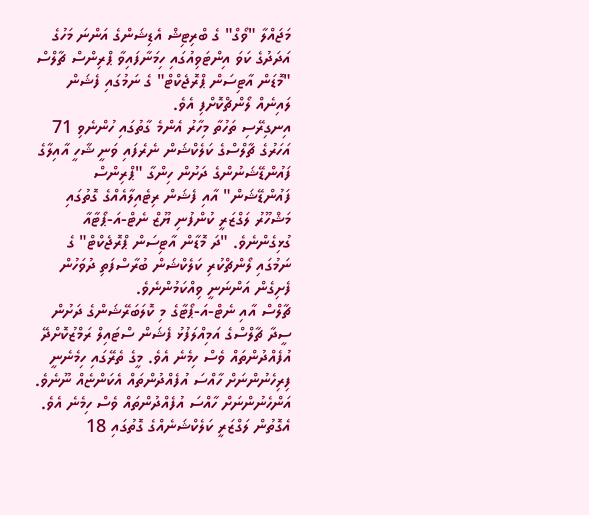މަޖައްލާ "ވޯގް" ގެ ބްރިޓިޝް އެޑިޝަންގެ އަންނަ މަހުގެ އަދަދުގެ ކަވަ އިންޓަވިއުގައި ހިމަނާފައިވާ ޕްރިންސް ޗާލްސް "މޮޑަން އާޓިސަން ޕްރޮޖެކްޓް" ގެ ނަމުގައި ފެޝަން ލައިނެއް ލޯންޗްކޮށްފި އެވެ.
އިނގިރޭސި ތަހުތާ މިހާރު އެންމެ ގާތުގައި ހުންނެވި 71 އަހަރުގެ ޗާލްސްގެ ކަލެކްޝަން ނެރެފައި ވަނީ ޝާހީ އާއިލާގެ ފައުންޑޭޝަނުންގެ ދަށުން ހިންގާ "ޕްރިންސް ފައުންޑޭޝަން" އާއި ފެޝަން ރިޓެއިލާއެއްގެ ގޮތުގައި މަޝްހޫރު ލަގްޒަރީ ކުންފުނި ޔޫޒް ނެޓް-އަ-ޕޯޓާއާ ގުޅިގެންނެވެ. "ދަ މޮޑާން އާޓިސަން ޕްރޮޖެކްޓް" ގެ ނަމުގައި ލޯންޗްކުރި ކަލެކްޝަން ބުރާސްފަތި ދުވަހުން ފެށިގެން އަންނަނީ ވިއްކަމުންނެވެ.
ޗާލްސް އާއި ނެޓް-އަ-ޕޯޓާގެ މި ކޮލަބަރޭޝަންގެ ދަށުން ސީދާ ޗާލްސްގެ އަމިއްލަފުޅު ފެޝަން ސްޓައިލް ރަމްޒުކޮށްދޭ އުފެއްދުންތައް ވެސް ހިމެނެ އެވެ. މީގެ ތެރޭގައި ހިމެނެނީ ފިރިހެނުންނަށް ހާއްސަ އުފެއްދުންތައް އެކަންޏެއް ނޫނެވެ. އަންހެނުންނަށް ހާއްސަ އުފެއްދުންތައް ވެސް ހިމެނެ އެވެ. އެގޮތުން ލަގްޒަރީ ކަލެކްޝަނެއްގެ ގޮތުގައި 18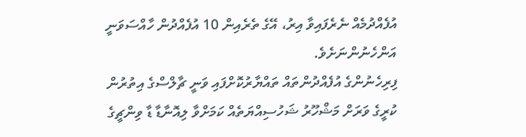އުފެއްދުމެއް ނެރެފައިވާ އިރު، އޭގެ ތެރެއިން 10 އުފެއްދުން ހާއްސަވަނީ އަންހެނުންނަށެވެ.
ފިރިހެނުންގެ އުފެއްދުންތައް ތައްޔާރުކޮށްފައި ވަނީ ޗާލްސްގެ އިތުރުން ކުރީގެ ވަރަށް މަޝްހޫރު ޝަހުސިއްޔަތެއް ކަމަށްވާ ލިއޮނާޑާ ޑާ ވިންޗީގެ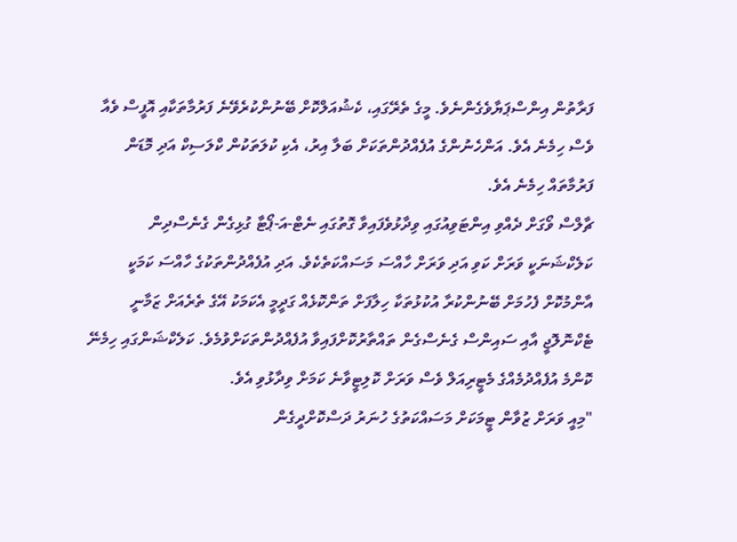ފަރާތުން އިންސްޕަޔާވެގެންނެވެ. މީގެ ތެރޭގައި، ކެޝުއަލްކޮށް ބޭނުންކުރެވޭނެ ފަރުމާތަކާއި އޮފީސް ވެއާ ވެސް ހިމެނެ އެވެ. އަންހެނުންގެ އުފެއްދުންތަކަށް ބަލާ އިރު، އެކި ކުލަތަކުން ކްލަސިކް އަދި މޮޑަން ފަރުމާތައް ހިމެނެ އެވެ.
ޗާލްސް ވޯގަށް ދެއްވި އިންޓަވިއުގައި ވިދާޅުވެފައިވާ ގޮތުގައި ނެޓް-އަ-ޕޯޓާ ގުޅިގެން ގެނެސްދިން ކަލެކްޝަނަކީ ވަރަށް ކަވި އަދި ވަރަށް ހާއްސަ މަސައްކަތެކެވެ. އަދި އުފެއްދުންތަކުގެ ހާއްސަ ކަމަކީ އާންމުކޮށް ފެހުމަށް ބޭނުންކުރާ އުކުޅުތަކާ ހިލާފަށް ތަންކޮޅެއް ގަދީމީ އެކަމަކު އޭގެ ތެރެއަށް ޒަމާނީ ޓެކްނޮލޮޖީ އާއި ސައިންސް ގެނެސްގެން ތައްތާރުކޮށްފައިވާ އުފެއްދުންތަކަށްވުމެވެ. ކަލެކްޝަންގައި ހިމެނޭ ކޮންމެ އުފެއްދުމެއްގެ މެޓީރިއަލް ވެސް ވަރަށް ކޮލިޓީވާނެ ކަމަށް ވިދާޅުވި އެވެ.
"މިއީ ވަރަށް ޒުވާން ޓީމަކަށް މަސައްކަތުގެ ހުނަރު ދަސްކޮށްދީގެން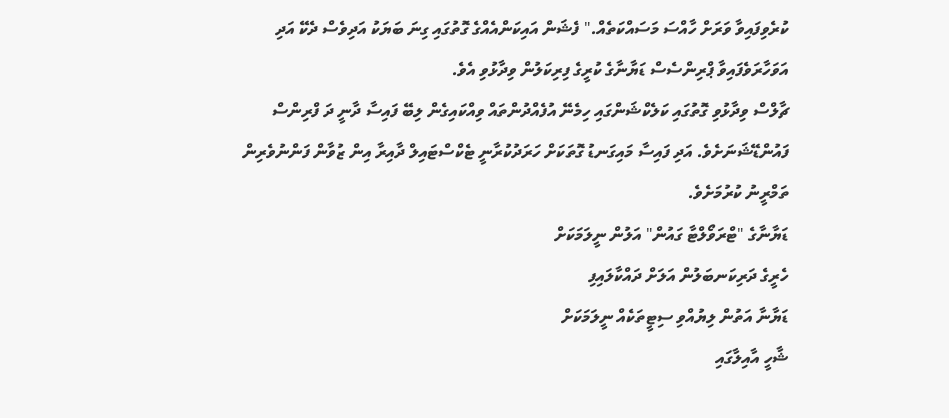ކުރެވިފައިވާ ވަރަށް ހާއްސަ މަސައްކަތެއް." ފެޝަން އައިކަންއެއްގެ ގޮތުގައި ގިނަ ބަޔަކު އަދިވެސް ދެކޭ އަދި އަވަހާރަވެފައިވާ ޕްރިންސެސް ޑަޔާނާގެ ކުރީގެ ފިރިކަލުން ވިދާޅުވި އެވެ.
ޗާލްސް ވިދާޅުވި ގޮތުގައި ކަލެކްޝަންގައި ހިމެނޭ އުފެއްދުންތައް ވިއްކައިގެން ލިބޭ ފައިސާ ދާނީ ދަ ފްރިންސް ފައުންޑޭޝަނަށެވެ. އަދި ފައިސާ މައިގަނޑު ގޮތަކަށް ހަރަދުކުރާނީ ޓެކްސްޓައިލް ދާއިރާ އިން ޒުވާން ފަންނުވެރިން ތަމްރީނު ކުރުމަށެވެ.
ޑަޔާނާގެ "ޓްރަވޯލްޓާ ގައުން" އަލުން ނީލަމަކަށް
ހެރީގެ ދަރިކަނބަލުން އަލަށް ދައްކާލައިފި
ޑަޔާނާ އަތުން ލިޔުއްވި ސިޓީތަކެއް ނީލަމަކަށް
ޝާހީ އާއިލާގައި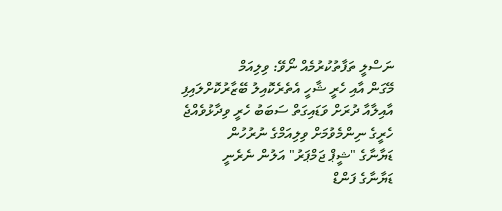ނަސްލީ ތަފާތުކުރުމެއް ނޯވޭ: ވިލިއަމް
މޭގަން އާއި ހެރީ ޝާހީ އެތެރެކޮއިލު ބޭޒާރުކޮށްލައިފި
އާއިލާއާ ދުރަށް ވަޑައިގަތް ސަބަބު ހެރީ ވިދާޅުވެއްޖެ
ހެރީގެ ނިންމެވުމަށް ވިލިއަމްގެ ނުރުހުން
ޑަޔާނާގެ "ޝީޕް ޖަމްޕަރު" އަލުން ނެރެނީ
ޑަޔާނާގެ ފަންޑް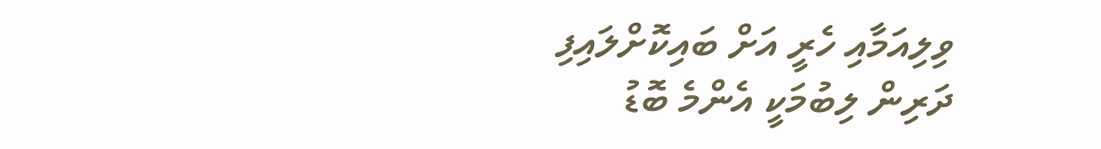ވިލިއަމާއި ހެރީ އަށް ބައިކޮށްލައިފި
ދަރިން ލިބުމަކީ އެންމެ ބޮޑު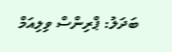ބަދަލު: ޕްރިންސް ވިލިއަމް